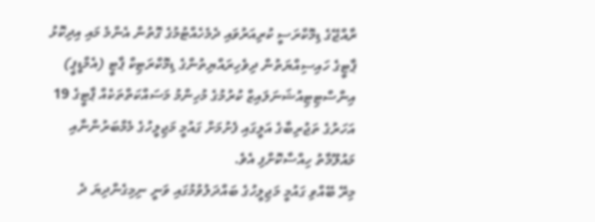ރާއްޖޭގެ ޑިމޮކްރަސީ ކުރިއަރުވައި ދެމެހެއްޓުމުގެ ގޮތުން އެންމެ މައި އިދިކޮޅު ޕާޓީގެ ހައިސިއްޔަތުން ދިވެހިރައްޔިތުންގެ ޑިމޮކްރަޓިކް ޕާޓީ (އެމްޑީޕީ) އިންސްޓިޓިއުޝަނަލައިޒް ކުރުމުގެ މުހިންމު މަސައްކަތްތަކެއް ޕާޓީގެ 19 އަހަރުގެ ތަޖުރިބާގެ އަލީގައި ފެށުމަށް ގައުމީ މަޖިލީހުގެ މެމްބަރުންނާއި މައުލޫމާތު ހިއްސާކޮށްފި އެވެ.
މިރޭ ބޭއްވި ގައުމީ މަޖިލީހުގެ ބައްދަލުވުމުގައި ވަނީ ނިމިގެންދިޔަ ދެ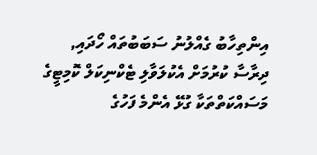އިންތިހާބު ގެއްލުނު ސަބަބުތައް ހޯދައި, ދިރާސާ ކުރުމަށް އެކުލަވާލި ޓެކްނިކަލް ކޮމިޓީގެ މަސައްކަތްތަކާ ގުޅޭ އެންމެ ފަހުގެ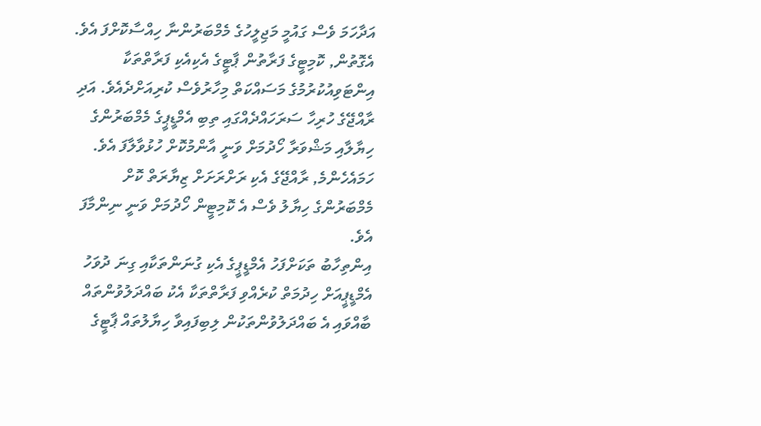އަދާހަމަ ވެސް ގައުމީ މަޖިލީހުގެ މެމްބަރުންނާ ހިއްސާކޮށްފަ އެވެ.
އެގޮތުން, ކޮމިޓީގެ ފަރާތުން ޕާޓީގެ އެކިއެކި ފަރާތްތަކާ އިންޓަވިއުކުރުމުގެ މަސައްކަތް މިހާރުވެސް ކުރިއަށްދެއެވެ. އަދި ރާއްޖޭގެ ހުރިހާ ސަރަހައްދެއްގައި ތިބި އެމްޑީޕީގެ މެމްބަރުންގެ ހިޔާލާއި މަޝްވަރާ ހޯދުމަށް ވަނީ އާންމުކޮށް ހުޅުވާލާފަ އެވެ. ހަމައެހެންމެ, ރާއްޖޭގެ އެކި ރަށްރަށަށް ޒިޔާރަތް ކޮށް މެމްބަރުންގެ ހިޔާލު ވެސް އެ ކޮމިޓީން ހޯދުމަށް ވަނީ ނިންމާފަ އެވެ.
އިންތިހާބު ތަކަށްފަހު އެމްޑީޕީގެ އެކި ގުނަންތަކާއި ގިނަ ދުވަހު އެމްޑީޕީއަށް ހިދުމަތް ކުރެއްވި ފަރާތްތަކާ އެކު ބައްދަލުވުންތައް ބާއްވައި އެ ބައްދަލުވުންތަކުން ލިބިފައިވާ ހިޔާލުތައް ޕާޓީގެ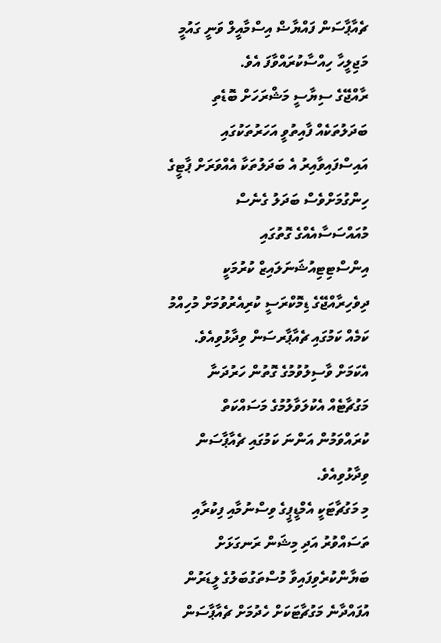ޗެއާޕާސަން ފައްޔާޟް އިސްމާއީލް ވަނީ ގައުމީ މަޖިލީހާ ހިއްސާކުރައްވާފަ އެވެ.
ރާއްޖޭގެ ސިޔާސީ މަޝްރަހަށް ބޮޑެތި ބަދަލުތަކެއް ފާއިތުވީ އަހަރުތަކުގައި އައިސްފައިވާއިރު އެ ބަދަލުތަކާ އެއްވަރަށް ޕާޓީގެ ހިންގުމަށްވެސް ބަދަލު ގެނެސް މުއައްސަސާއެއްގެ ގޮތުގައި އިންސްޓިޓިއުޝަނަލައިޒް ކުރުމަކީ ދިވެހިރާއްޖޭގެ ޑިމޮކްރަސީ ކުރިއެރުވުމަށް މުހިއްމު ކަމެއް ކަމުގައި ޗެއާޕާރސަން ވިދާޅުވިއެވެ. އެކަމަށް ވާސިލުވުމުގެ ގޮތުން ހަރުދަނާ މަގުޗާޓެއް އެކުލަވާލުމުގެ މަސައްކަތް ކުރައްވަމުން އަންނަ ކަމުގައި ޗެއާޕާސަން ވިދާޅުވިއެވެ.
މި މަގުޗާޓަކީ އެމްޑީޕީގެ ވިސްނުމާއި ފިކުރާއި ތަސައްވުރު އަދި މިޝަން ރަނގަޅަށް ބަޔާންކުރެވިފައިވާ މުސްތަގުބަލުގެ ލީޑަރުން އުފައްދާނެ މަގުޗާޓަކަށް ހެދުމަށް ޗެއާޕާސަން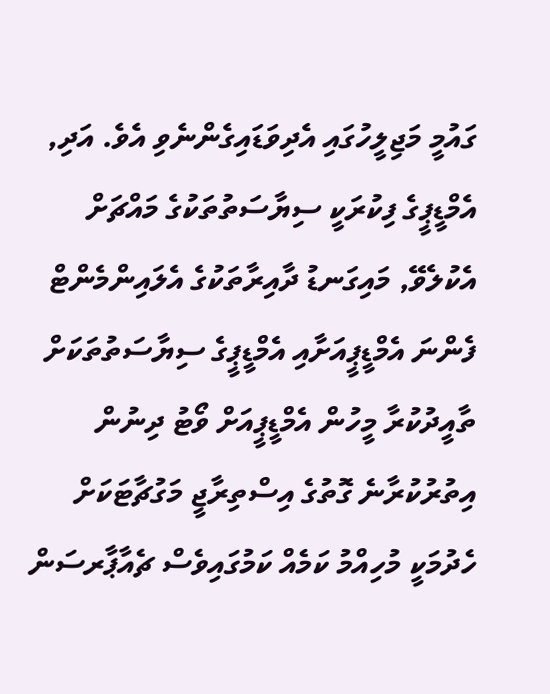ގައުމީ މަޖިލީހުގައި އެދިވަޑައިގެންނެވި އެވެ. އަދި, އެމްޑީޕީގެ ފިކުރަކީ ސިޔާސަތުތަކުގެ މައްޗަށް އެކުލެވޭ, މައިގަނޑު ދާއިރާތަކުގެ އެލައިންމެންޓް ފެންނަ އެމްޑީޕީއަށާއި އެމްޑީޕީގެ ސިޔާސަތުތަކަށް ތާއީދުކުރާ މީހުން އެމްޑީޕީއަށް ވޯޓު ދިނުން އިތުރުކުރާނެ ގޮތުގެ އިސްތިރާޖީ މަގުޗާޓަކަށް ހެދުމަކީ މުހިއްމު ކަމެއް ކަމުގައިވެސް ޗެއާޕާރސަން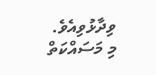ވިދާޅުވިއެވެ.
މި މަސައްކަތް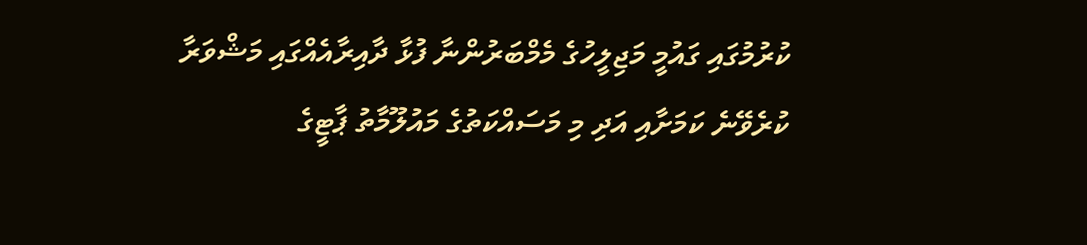ކުރުމުގައި ގައުމީ މަޖިލީހުގެ މެމްބަރުންނާ ފުޅާ ދާއިރާއެއްގައި މަޝްވަރާ ކުރެވޭނެ ކަމަށާއި އަދި މި މަސައްކަތުގެ މައުލޫމާތު ޕާޓީގެ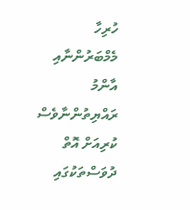ހުރިހާ މެމްބަރުންނާއި އާންމު ރައްޔިތުންނާވެސް ކުރިއަށް އޮތް ދުވަސްތަކުގައި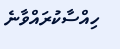ހިއްސާކުރައްވާނެ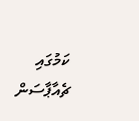ކަމުގައި ޗެއާޕާސަން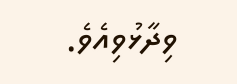ވިދާޅުވިއެވެ.